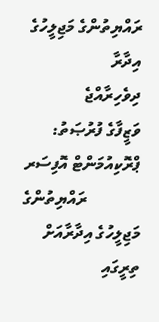ރައްޔިތުންގެ މަޖިލީހުގެ އިދާރާ
ދިވެހިރާއްޖެ
ވަޒީފާގެ ފުރުޞަތު: ޕްރޮކިއުމަންޓް އޮފިސަރ
             ރައްޔިތުންގެ މަޖިލީހުގެ އިދާރާއަށް ތިރީގައި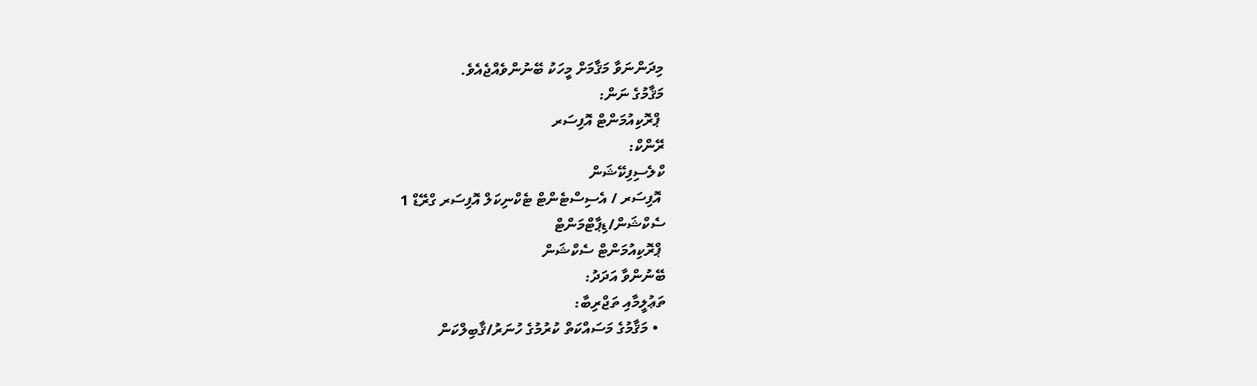މިދަންނަވާ މަޤާމަށް މީހަކު ބޭނުންވެއްޖެއެވެ.
މަޤާމުގެ ނަން:
 ޕްރޮކިއުމަންޓް އޮފިސަރ
ރޭންކް:
ކްލެސިފިކޭޝަން
 އޮފިސަރ / އެސިސްޓެންޓް ޓެކްނިކަލް އޮފިސަރ ގްރޭޑް 1
ސެކްޝަން/ޑިޕާޓްމަންޓް
 ޕްރޮކިއުމަންޓް ސެކްޝަން
ބޭނުންވާ އަދަދު:
ތަޢުލީމާއި ތަޖްރިބާ:
  • މަޤާމުގެ މަސައްކަތް ކުރުމުގެ ހުނަރު/ޤާބިލްކަން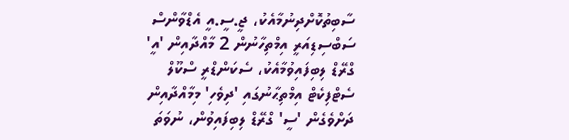ސާބިތުކޮށްދިނުމާއެކު، ޖީ.ސީ.އީ އެޑްވާންސް ސަބްސިޑިއަރީ އިމްތިހާނުން 2 މާއްދާއިން 'އީ' ގްރޭޑް ލިބިފައިވުމާއެކު، ސެކަންޑްރީ ސްކޫލް ސެޓްފިކެޓް އިމްތިޙާނުގައި 'ދިވެހި' މިމާއްދާއިން ދަށްވެގެން 'ސީ' ގްރޭޑް ލިބިފައިވުން، ނުވަތަ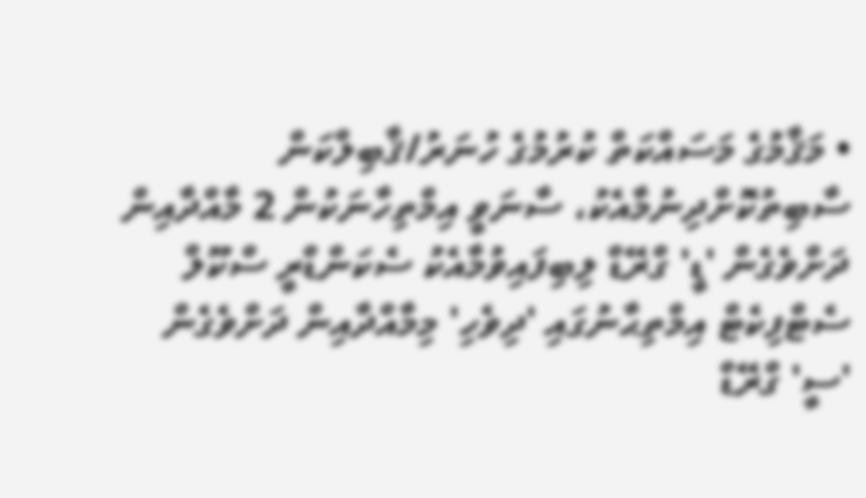• މަޤާމުގެ މަސައްކަތް ކުރުމުގެ ހުނަރު/ޤާބިލްކަން ސާބިތުކޮށްދިނުމާއެކު، ސާނަވީ އިމްތިހާނަކުން 2 މާއްދާއިން ދަށްވެގެން 'ޑީ' ގްރޭޑް ލިބިފައިވުމާއެކު ސެކަންޑްރީ ސްކޫލް ސެޓްފިކެޓް އިމްތިޙާނުގައި 'ދިވެހި' މިމާއްދާއިން ދަށްވެގެން 'ސީ' ގްރޭޑް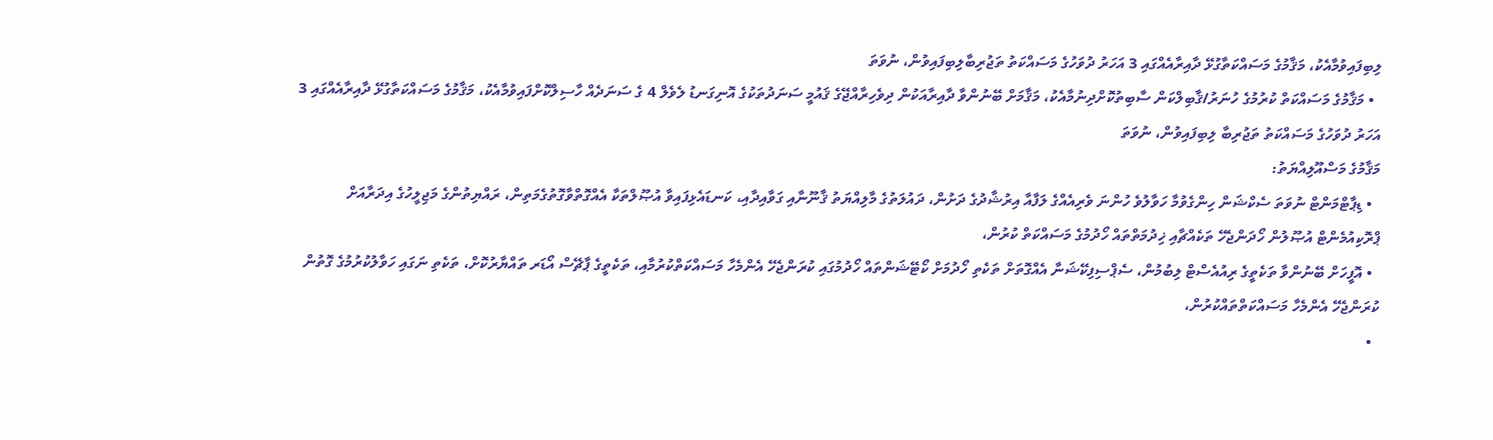ލިބިފައިވުމާއެކު، މަޤާމުގެ މަސައްކަތާގުޅޭ ދާއިރާއެއްގައި 3 އަހަރު ދުވަހުގެ މަސައްކަތު ތަޖުރިބާލިބިފައިވުން، ނުވަތަ
  • މަޤާމުގެ މަސައްކަތް ކުރުމުގެ ހުނަރު/ޤާބިލްކަން ސާބިތުކޮށްދިނުމާއެކު، މަޤާމަށް ބޭނުންވާ ދާއިރާއަކުން ދިވެހިރާއްޖޭގެ ޤައުމީ ސަނަދުތަކުގެ އޮނިގަނޑު ލެވެލް 4 ގެ ސަނަދެއް ހާސިލްކޮށްފައިވުމާއެކު، މަޤާމުގެ މަސައްކަތާގުޅޭ ދާއިރާއެއްގައި 3 އަހަރު ދުވަހުގެ މަސައްކަތު ތަޖުރިބާ ލިބިފައިވުން، ނުވަތަ
މަޤާމުގެ މަސްއޫލިއްޔަތު:
  • ޑިޕާޓްމަންޓް ނުވަތަ ސެކްޝަން ހިންގެވުމާ ހަވާލުވެ ހުންނަ ވެރިއެއްގެ ލަފާއާ އިރުޝާދުގެ ދަށުން، ދައުލަތުގެ މާލިއްޔަތު ޤާނޫނާއި ގަވާއިދާއި، ކަނޑައެޅިފައިވާ އުޞޫލްތަކާ އެއްގޮތްވާގޮތުގެމަތިން، ރައްޔިތުންގެ މަޖިލީހުގެ އިދަރާއަށް ޕްރޮކިއުމެންޓް އުޞޫލުން ހޯދަންޖެހޭ ތަކެއްޗާއި ޚިދުމަތްތައް ހޯދުމުގެ މަސައްކަތް ކުރުން،
  • އޮފީހަށް ބޭނުންވާ ތަކެތީގެ ރިއުއެސްޓް ލިބުމުން، ސެޕްސިފިކޭޝަނާ އެއްގޮތަށް ތަކެތި ހޯދުމަށް ކޯޓޭޝަންތައް ހޯދުމުގައި ކުރަންޖެހޭ އެންމެހާ މަސައްކަތްކުރުމާއި، ތަކެތީގެ ޕާޗޭސް އޯޑަރ ތައްޔާރުކޮށް، ތަކެތި ނަގައި ހަވާލުކުރުމުގެ ގޮތުން ކުރަންޖެހޭ އެންމެހާ މަސައްކަތްތައްކުރުން،
  •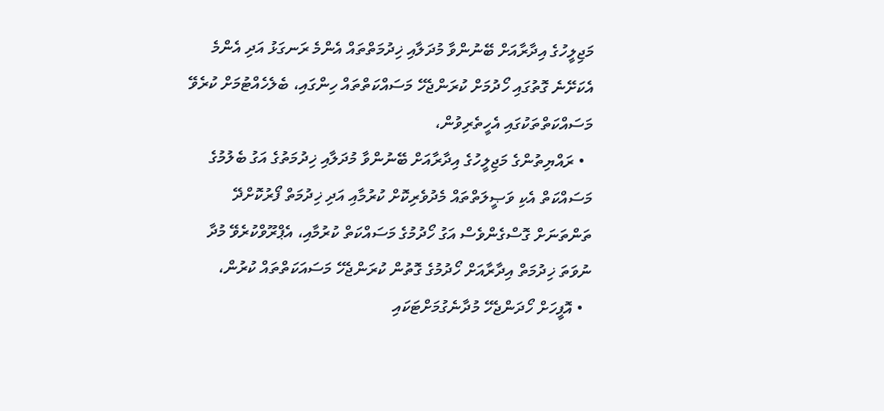މަޖިލީހުގެ އިދާރާއަށް ބޭނުންވާ މުދަލާއި ޚިދުމަތްތައް އެންމެ ރަނގަޅު އަދި އެންމެ އެކަށޭނެ ގޮތުގައި ހޯދުމަށް ކުރަންޖެހޭ މަސައްކަތްތައް ހިންގައި، ބެލެހެއްޓުމަށް ކުރެވޭ މަސައްކަތްތަކުގައި އެހީތެރިވުން،
  • ރައްޔިތުންގެ މަޖިލީހުގެ އިދާރާއަށް ބޭނުންވާ މުދަލާއި ޚިދުމަތުގެ އަގު ބެލުމުގެ މަސައްކަތް އެކި ވަޞީލަތްތައް މެދުވެރިކޮށް ކުރުމާއި އަދި ޚިދުމަތް ފޯރުކޮށްދޭ ތަންތަނަށް ގޮސްގެންވެސް އަގު ހޯދުމުގެ މަސައްކަތް ކުރުމާއި، އެޕްރޫވްކުރެވޭ މުދާ ނުވަތަ ޚިދުމަތް އިދާރާއަށް ހޯދުމުގެ ގޮތުން ކުރަންޖެހޭ މަސައަކަތްތައް ކުރުން،
  • އޮފީހަށް ހޯދަންޖެހޭ މުދާނެގުމަށްޓަކައި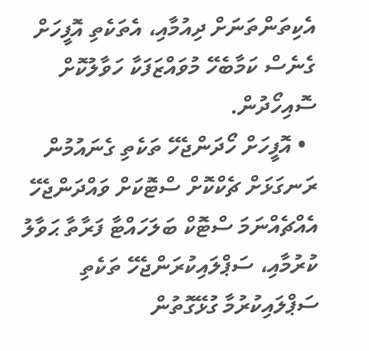އެކިތަންތަނަށް ދިއުމާއި، އެތަކެތި އޮފީހަށް ގެނެސް ކަމާބެހޭ މުވައްޒަފަކާ ހަވާލުކޮށް ސޮއިހޯދުން.
  • އޮފީހަށް ހޯދަންޖެހޭ ތަކެތި ގެނައުމުން ރަނގަޅަށް ޗެކްކޮށް ސްޓޮކަށް ވައްދަންޖެހޭ އެއްޗެއްނަމަ ސްޓޮކް ބަލަހައްޓާ ފަރާތާ ޙަވާލު ކުރުމާއި، ސަޕްލައިކުރަންޖެހޭ ތަކެތި ސަޕްލައިކުރުމާ ގުޅޭގޮތުން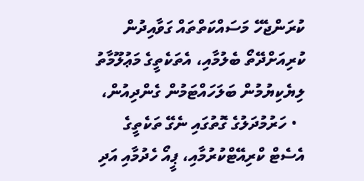ކުރަންޖެހޭ މަސައްކަތްތައް ގަވާއިދުން ކުރިއަށްދޭތޯ ބެލުމާއި، އެތަކެތީގެ މަޢުލޫމާތު ލިޔެކިޔުމުން ބަލަހައްޓަމުން ގެންދިއުން،
  • ހަރުމުދަލުގެ ގޮތުގައި ނެގޭ ތަކެތީގެ އެސެޓް ކްރިއޭޓްކުރުމާއި، ޕީއޯ ހެދުމާއި އަދި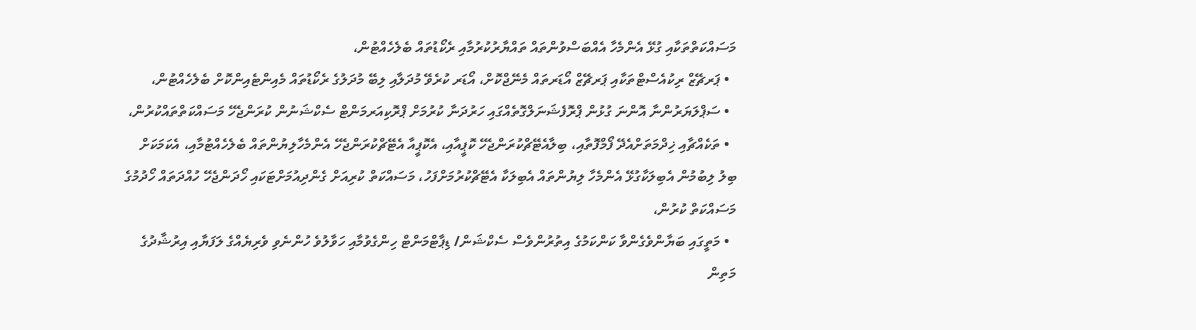މަސައްކަތްތަކާއި ގުޅޭ އެންމެހާ އެއްބަސްވުންތައް ތައްޔާރުކުރުމާއި ރެކޯޑުތައް ބެލެހެއްޓުން،
  • ޕަރޗޭޒް ރިކުއެސްޓްތަކާއި ޕަރޗޭޒް އޯޑަރތައް މެނޭޖްކޮށް، އޯޑަރ ކުރެވޭ މުދަލާއި ލިބޭ މުދަލުގެ ރެކޯޑުތައް މެއިންޓެއިންކޮށް ބެލެހެއްޓުން،
  • ސަޕްލަޔަރުންނާ އޮންނަ ގުޅުން ޕްރޮފެޝަނަލްގޮތެއްގައި ހަރުދަނާ ކުރުމަށް ޕްރޮކިއަރމަންޓް ސެކްޝަނުން ކުރަންޖެހޭ މަސައްކަތްތައްކުރުން،
  • ތަކެއްޗާއި ޚިދްމަތަށްއެދޭ ފޯމްފޮތާއި، ބިލާއެޓޭޗްކުރަންޖެހޭ ކޮޕީއާއި، އެކޮޕީއާ އެޓޭޗްކުރަންޖެހޭ އެންމެހާލިޔުންތައް ބެލެހެއްޓުމާއި، އެކަމަކަށް ބިލު ލިބުމުން އެބިލަކާގުޅޭ އެންމެހާ ލިޔުންތައް އެބިލަކާ އެޓޭޗްކުރުމަށްފަހު، މަސައްކަތް ކުރިއަށް ގެންދިއުމަށްޓަކައި ހޯދަންޖެހޭ ހުއްދަތައް ހޯދުމުގެ މަސައްކަތް ކުރުން،
  • މަތީގައި ބަޔާންވެގެންވާ ކަންކަމުގެ އިތުރުންވެސް ސެކްޝަން/ ޑިޕާޓްމަންޓް ހިންގެވުމާއި ހަވާލުވެ ހުންނެވި ވެރިޔެއްގެ ލަފަޔާއި އިރުޝާދުގެ މަތިން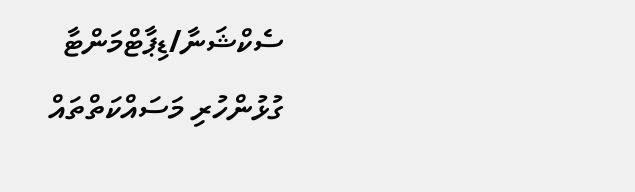ސެކްޝަނާ/ޑިޕާޓްމަންޓާ ގުޅުންހުރި މަސައްކަތްތައް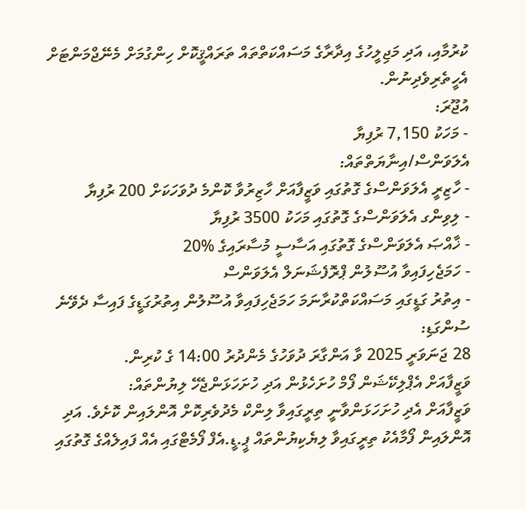ކުރުމާއި، އަދި މަޖިލީހުގެ އިދާރާގެ މަސައްކަތްތައް ތަރައްޤީކޮށް ހިންގުމަށް މެނޭޖްމަންޓަށް އެހީތެރިވެދިނުން.
އުޖޫރަ:
- މަހަކު 7,150 ރުފިޔާ
އެލަވަންސް/އިނާޔަތްތައް:
- ހާޒިރީ އެލަވަންސްގެ ގޮތުގައި ވަޒީފާއަށް ހާޒިރުވާ ކޮންމެ ދުވަހަކަށް 200 ރުފިޔާ
- ލިވިންގ އެލަވަންސްގެ ގޮތުގައި މަހަކު 3500 ރުފިޔާ
- ޚާއްޞަ އެލަވަންސްގެ ގޮތުގައި އަސާސީ މުސާރައިގެ %20
- ހަމަޖެހިފައިވާ އުސޫލުން ޕްރޮފެޝަނަލް އެލަވަންސް
- އިތުރު ގަޑީގައި މަސައްކަތްކުރާނަމަ ހަމަޖެހިފައިވާ އުސޫލުން އިތުރުގަޑީގެ ފައިސާ ދެވޭނެ
ސުންގަޑި:
28 ޖަނަވަރީ 2025 ވާ އަންގާރަ ދުވަހުގެ މެންދުރު 14:00 ގެ ކުރިން.
ވަޒީފާއަށް އެޕްލިކޭޝަން ފޯމް ހުށަހެޅުން އަދި ހުށަހަޅަންޖެހޭ ލިޔުންތައް:
ވަޒީފާއަށް އެދި ހުށަހަޅަންވާނީ ތިރީގައިވާ ލިންކް މެދުވެރިކޮށް އޮންލައިން ކޮށެވެ. އަދި އޮންލައިން ފޯމާއެކު ތިރީގައިވާ ލިޔެކިޔުންތައް ޕީ.ޑީ.އެފް ފޯމެޓްގައި އެއް ފައިލެއްގެ ގޮތުގައި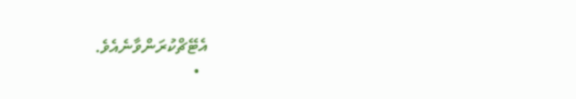އެޓޭޗްކުރަންވާނެއެވެ.
  •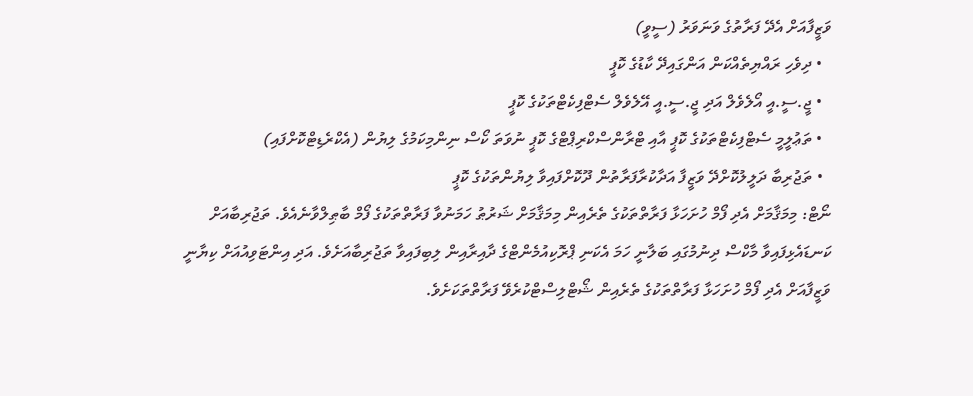ވަޒީފާއަށް އެދޭ ފަރާތުގެ ވަނަވަރު (ސީވީ)
  • ދިވެހި ރައްޔިތެއްކަން އަންގައިދޭ ކާޑުގެ ކޮޕީ
  • ޖީ.ސީ.އީ އޯލެވެލް އަދި ޖީ.ސީ.އީ އޭލެވެލް ސެޓްފިކެޓްތަކުގެ ކޮޕީ
  • ތަޢުލީމީ ސެޓްފިކެޓްތަކުގެ ކޮޕީ އާއި ޓްރާންސްކްރިޕްޓްގެ ކޮޕީ ނުވަތަ ކޯސް ނިންމިކަމުގެ ލިޔުން (އެކްރެޑިޓްކޮށްފައި)
  • ތަޖުރިބާ ދަލީލުކޮށްދޭ ވަޒީފާ އަދާކުރާފަރާތުން ދޫކޮށްފައިވާ ލިޔުންތަކުގެ ކޮޕީ
ނޯޓް: މިމަޤާމަށް އެދި ފޯމް ހުށަހަޅާ ފަރާތްތަކުގެ ތެރެއިން މިމަޤާމަށް ޝަރުޠު ހަމަނުވާ ފަރާތްތަކުގެ ފޯމް ބާޠިލްވާނެއެވެ. ތަޖުރިބާއަށް ކަނޑައެޅިފައިވާ މާކްސް ދިނުމުގައި ބަލާނީ ހަމަ އެކަނި ޕްރޮކިއުމެންޓްގެ ދާއިރާއިން ލިބިފައިވާ ތަޖުރިބާއަށެވެ. އަދި އިންޓަވިއުއަށް ކިޔާނީ ވަޒީފާއަށް އެދި ފޯމް ހުށަހަޅާ ފަރާތްތަކުގެ ތެރެއިން ޝޯޓްލިސްޓްކުރެވޭ ފަރާތްތަކަށެވެ.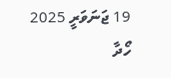19 ޖަނަވަރީ 2025
ހޯދާ